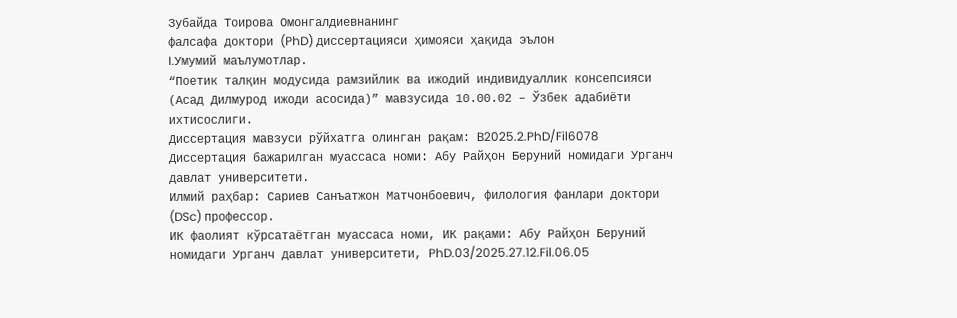Зубайда Тоирова Омонгалдиевнанинг
фалсафа доктори (PhD) диссертацияси ҳимояси ҳақида эълон
I.Умумий маълумотлар.
“Поетик талқин модусида рамзийлик ва ижодий индивидуаллик консепсияси (Асад Дилмурод ижоди асосида)” мавзусида 10.00.02 – Ўзбек адабиёти ихтисослиги.
Диссертация мавзуси рўйхатга олинган рақам: B2025.2.PhD/Fil6078
Диссертация бажарилган муассаса номи: Абу Райҳон Беруний номидаги Урганч давлат университети.
Илмий раҳбар: Сариев Санъатжон Матчонбоевич, филология фанлари доктори (DSc) профессор.
ИК фаолият кўрсатаётган муассаса номи, ИК рақами: Абу Райҳон Беруний номидаги Урганч давлат университети, PhD.03/2025.27.12.Fil.06.05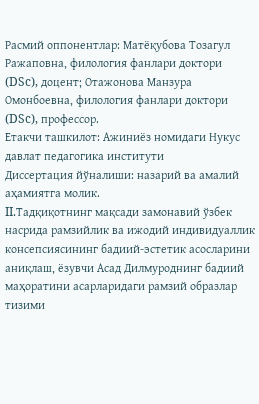Расмий оппонентлар: Матёқубова Тозагул Ражаповна, филология фанлари доктори (DSc), доцент; Отажонова Манзура Омонбоевна, филология фанлари доктори (DSc), профессор.
Етакчи ташкилот: Ажиниёз номидаги Нукус давлат педагогика институти
Диссертация йўналиши: назарий ва амалий аҳамиятга молик.
II.Тадқиқотнинг мақсади замонавий ўзбек насрида рамзийлик ва ижодий индивидуаллик консепсиясининг бадиий-эстетик асосларини аниқлаш, ёзувчи Асад Дилмуроднинг бадиий маҳоратини асарларидаги рамзий образлар тизими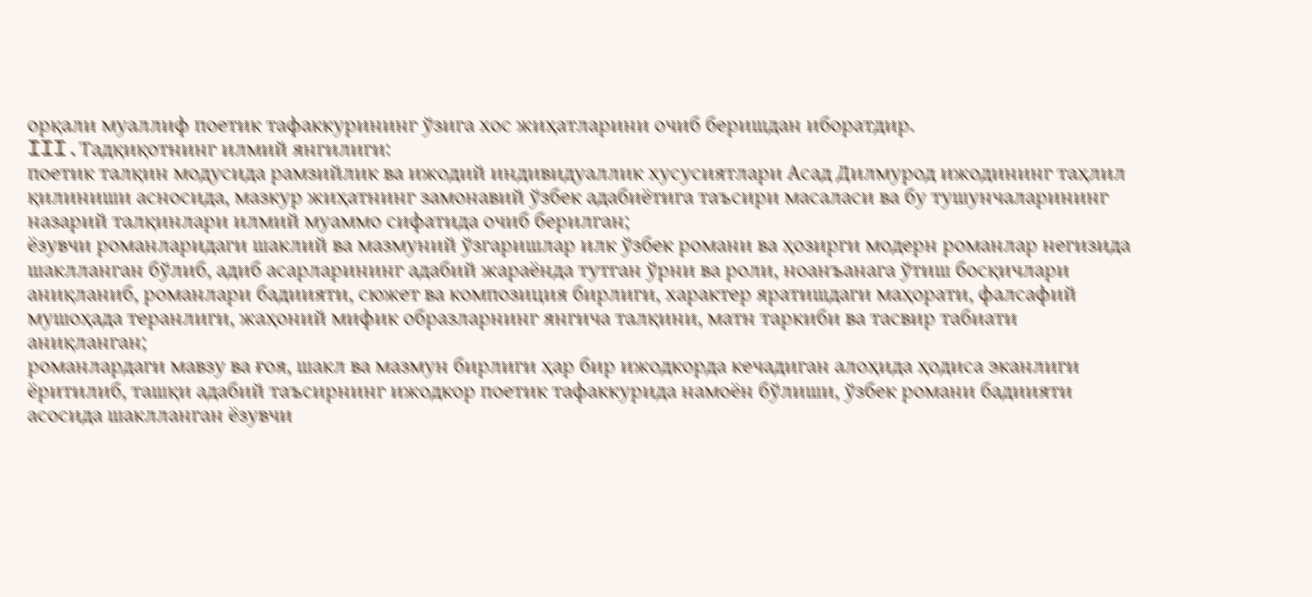орқали муаллиф поетик тафаккурининг ўзига хос жиҳатларини очиб беришдан иборатдир.
III.Тадқиқотнинг илмий янгилиги:
поетик талқин модусида рамзийлик ва ижодий индивидуаллик хусусиятлари Асад Дилмурод ижодининг таҳлил қилиниши асносида, мазкур жиҳатнинг замонавий ўзбек адабиётига таъсири масаласи ва бу тушунчаларининг назарий талқинлари илмий муаммо сифатида очиб берилган;
ёзувчи романларидаги шаклий ва мазмуний ўзгаришлар илк ўзбек романи ва ҳозирги модерн романлар негизида шаклланган бўлиб, адиб асарларининг адабий жараёнда тутган ўрни ва роли, ноанъанага ўтиш босқичлари аниқланиб, романлари бадиияти, сюжет ва композиция бирлиги, характер яратишдаги маҳорати, фалсафий мушоҳада теранлиги, жаҳоний мифик образларнинг янгича талқини, матн таркиби ва тасвир табиати аниқланган;
романлардаги мавзу ва ғоя, шакл ва мазмун бирлиги ҳар бир ижодкорда кечадиган алоҳида ҳодиса эканлиги ёритилиб, ташқи адабий таъсирнинг ижодкор поетик тафаккурида намоён бўлиши, ўзбек романи бадиияти асосида шаклланган ёзувчи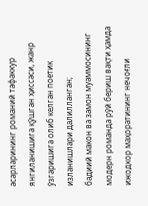асарларининг романий тафаккур янгиланишига қўшган ҳиссаси, жанр ўзгаришига олиб келган поетик изланишлари далилланган;
бадиий макон ва замон муаммосининг модерн романда рўй бериш вақти ҳамда ижодкор маҳоратининг нечоғли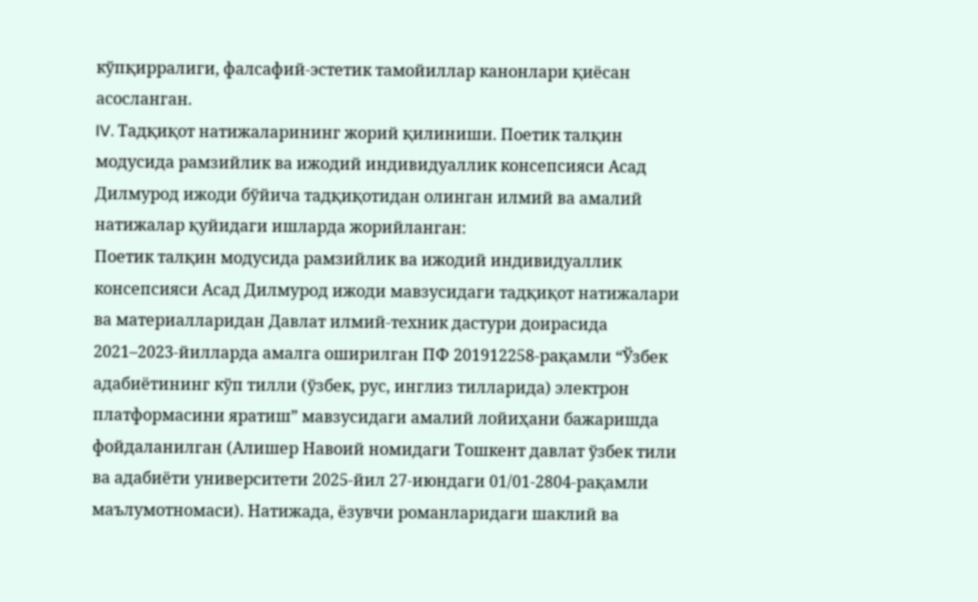кўпқирралиги, фалсафий-эстетик тамойиллар канонлари қиёсан асосланган.
IV. Тадқиқот натижаларининг жорий қилиниши. Поетик талқин модусида рамзийлик ва ижодий индивидуаллик консепсияси Асад Дилмурод ижоди бўйича тадқиқотидан олинган илмий ва амалий натижалар қуйидаги ишларда жорийланган:
Поетик талқин модусида рамзийлик ва ижодий индивидуаллик консепсияси Асад Дилмурод ижоди мавзусидаги тадқиқот натижалари ва материалларидан Давлат илмий-техник дастури доирасида 2021–2023-йилларда амалга оширилган ПФ 201912258-рақамли “Ўзбек адабиётининг кўп тилли (ўзбек, рус, инглиз тилларида) электрон платформасини яратиш” мавзусидаги амалий лойиҳани бажаришда фойдаланилган (Алишер Навоий номидаги Тошкент давлат ўзбек тили ва адабиёти университети 2025-йил 27-июндаги 01/01-2804-рақамли маълумотномаси). Натижада, ёзувчи романларидаги шаклий ва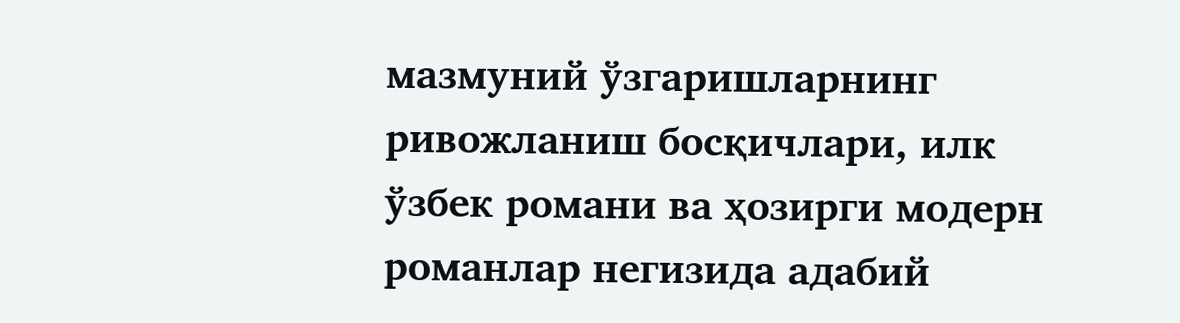мазмуний ўзгаришларнинг ривожланиш босқичлари, илк ўзбек романи ва ҳозирги модерн романлар негизида адабий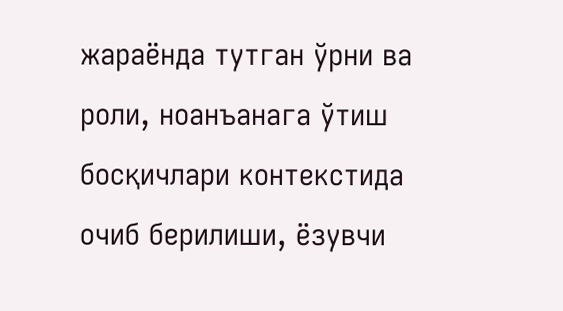жараёнда тутган ўрни ва роли, ноанъанага ўтиш босқичлари контекстида очиб берилиши, ёзувчи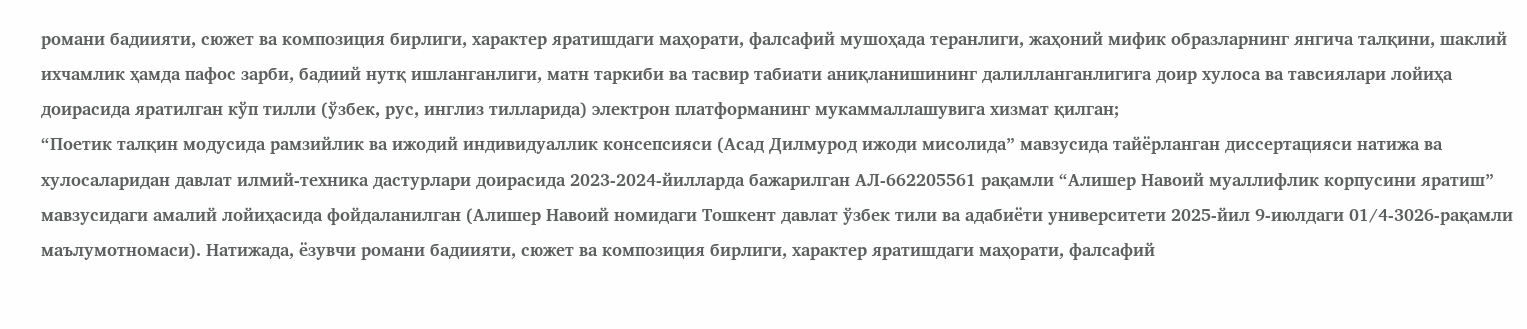романи бадиияти, сюжет ва композиция бирлиги, характер яратишдаги маҳорати, фалсафий мушоҳада теранлиги, жаҳоний мифик образларнинг янгича талқини, шаклий ихчамлик ҳамда пафос зарби, бадиий нутқ ишланганлиги, матн таркиби ва тасвир табиати аниқланишининг далилланганлигига доир хулоса ва тавсиялари лойиҳа доирасида яратилган кўп тилли (ўзбек, рус, инглиз тилларида) электрон платформанинг мукаммаллашувига хизмат қилган;
“Поетик талқин модусида рамзийлик ва ижодий индивидуаллик консепсияси (Асад Дилмурод ижоди мисолида” мавзусида тайёрланган диссертацияси натижа ва хулосаларидан давлат илмий-техника дастурлари доирасида 2023-2024-йилларда бажарилган АЛ-662205561 рақамли “Алишер Навоий муаллифлик корпусини яратиш” мавзусидаги амалий лойиҳасида фойдаланилган (Алишер Навоий номидаги Тошкент давлат ўзбек тили ва адабиёти университети 2025-йил 9-июлдаги 01/4-3026-рақамли маълумотномаси). Натижада, ёзувчи романи бадиияти, сюжет ва композиция бирлиги, характер яратишдаги маҳорати, фалсафий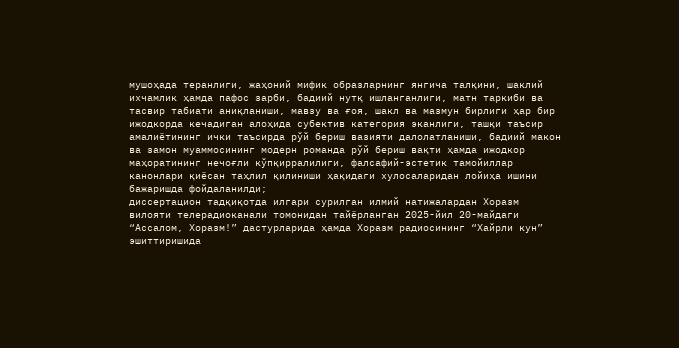мушоҳада теранлиги, жаҳоний мифик образларнинг янгича талқини, шаклий ихчамлик ҳамда пафос зарби, бадиий нутқ ишланганлиги, матн таркиби ва тасвир табиати аниқланиши, мавзу ва ғоя, шакл ва мазмун бирлиги ҳар бир ижодкорда кечадиган алоҳида субектив категория эканлиги, ташқи таъсир амалиётининг ички таъсирда рўй бериш вазияти далолатланиши, бадиий макон ва замон муаммосининг модерн романда рўй бериш вақти ҳамда ижодкор маҳоратининг нечоғли кўпқирралилиги, фалсафий-эстетик тамойиллар канонлари қиёсан таҳлил қилиниши ҳақидаги хулосаларидан лойиҳа ишини бажаришда фойдаланилди;
диссертацион тадқиқотда илгари сурилган илмий натижалардан Хоразм вилояти телерадиоканали томонидан тайёрланган 2025-йил 20-майдаги “Ассалом, Хоразм!” дастурларида ҳамда Хоразм радиосининг “Хайрли кун” эшиттиришида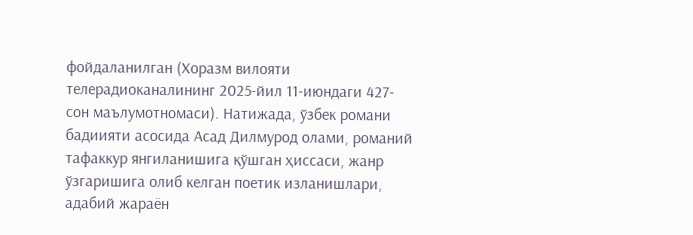фойдаланилган (Хоразм вилояти телерадиоканалининг 2025-йил 11-июндаги 427-сон маълумотномаси). Натижада, ўзбек романи бадиияти асосида Асад Дилмурод олами, романий тафаккур янгиланишига қўшган ҳиссаси, жанр ўзгаришига олиб келган поетик изланишлари, адабий жараён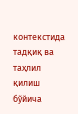контекстида тадқиқ ва таҳлил қилиш бўйича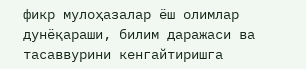фикр мулоҳазалар ёш олимлар дунёқараши, билим даражаси ва тасаввурини кенгайтиришга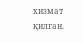хизмат қилган.